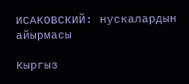ИСАКОВСКИЙ: нускалардын айырмасы

Кыргыз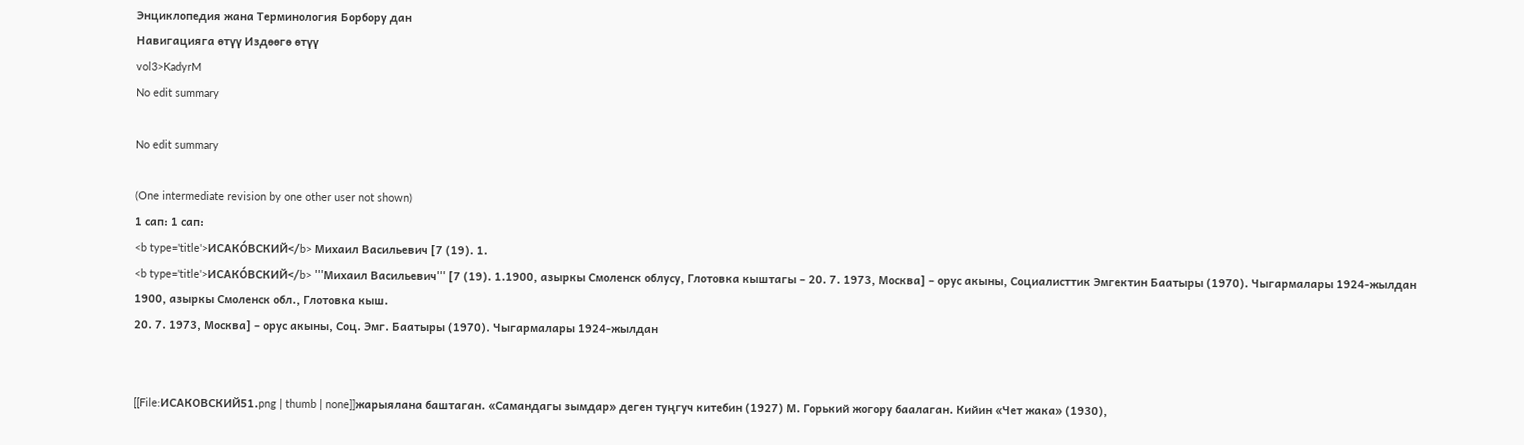Энциклопедия жана Терминология Борбору дан
Навигацияга өтүү Издөөгө өтүү
vol3>KadyrM
No edit summary

No edit summary

(One intermediate revision by one other user not shown)
1 сап: 1 сап:
<b type='title'>ИСАКО́ВСКИЙ</b> Михаил Васильевич [7 (19). 1.
<b type='title'>ИСАКО́ВСКИЙ</b> '''Михаил Васильевич''' [7 (19). 1.1900, азыркы Смоленск облусу, Глотовка кыштагы – 20. 7. 1973, Москва] – орус акыны, Социалисттик Эмгектин Баатыры (1970). Чыгармалары 1924-жылдан
1900, азыркы Смоленск обл., Глотовка кыш.
20. 7. 1973, Москва] – орус акыны, Соц. Эмг. Баатыры (1970). Чыгармалары 1924-жылдан


[[File:ИСАКОВСКИЙ51.png | thumb | none]]жарыялана баштаган. «Самандагы зымдар» деген туңгуч китебин (1927) М. Горький жогору баалаган. Кийин «Чет жака» (1930),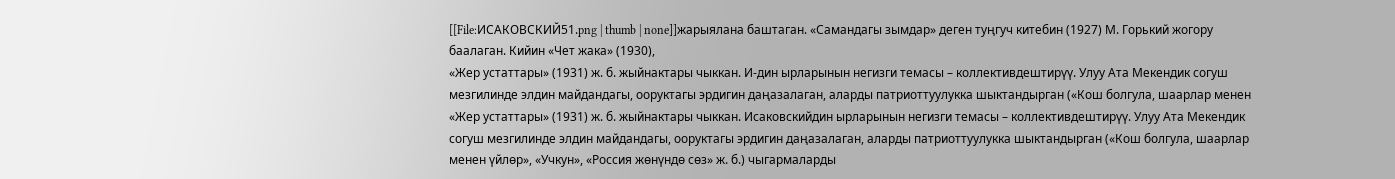[[File:ИСАКОВСКИЙ51.png | thumb | none]]жарыялана баштаган. «Самандагы зымдар» деген туңгуч китебин (1927) М. Горький жогору баалаган. Кийин «Чет жака» (1930),
«Жер устаттары» (1931) ж. б. жыйнактары чыккан. И-дин ырларынын негизги темасы – коллективдештирүү. Улуу Ата Мекендик согуш мезгилинде элдин майдандагы, ооруктагы эрдигин даңазалаган, аларды патриоттуулукка шыктандырган («Кош болгула, шаарлар менен
«Жер устаттары» (1931) ж. б. жыйнактары чыккан. Исаковскийдин ырларынын негизги темасы – коллективдештирүү. Улуу Ата Мекендик согуш мезгилинде элдин майдандагы, ооруктагы эрдигин даңазалаган, аларды патриоттуулукка шыктандырган («Кош болгула, шаарлар менен үйлөр», «Учкун», «Россия жөнүндө сөз» ж. б.) чыгармаларды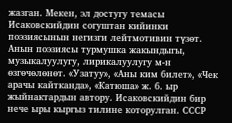жазган. Мекен, эл достугу темасы Исаковскийдин согуштан кийинки поэзиясынын негизги лейтмотивин түзөт. Анын поэзиясы турмушка жакындыгы, музыкалуулугу, лирикалуулугу м-н өзгөчөлөнөт. «Узатуу», «Аны ким билет», «Чек арачы кайтканда», «Катюша» ж. б. ыр жыйнактардын автору. Исаковскийдин бир нече ыры кыргыз тилине которулган. СССР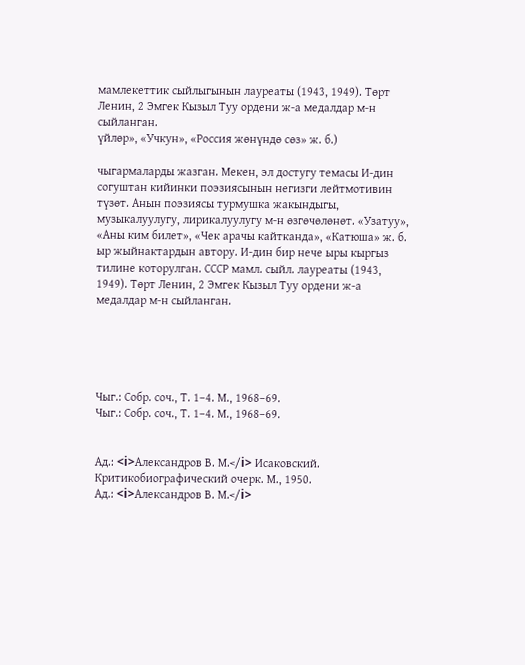мамлекеттик сыйлыгынын лауреаты (1943, 1949). Төрт Ленин, 2 Эмгек Кызыл Туу ордени ж-а медалдар м-н сыйланган.
үйлөр», «Учкун», «Россия жөнүндө сөз» ж. б.)

чыгармаларды жазган. Мекен, эл достугу темасы И-дин согуштан кийинки поэзиясынын негизги лейтмотивин түзөт. Анын поэзиясы турмушка жакындыгы, музыкалуулугу, лирикалуулугу м-н өзгөчөлөнөт. «Узатуу», «Аны ким билет», «Чек арачы кайтканда», «Катюша» ж. б. ыр жыйнактардын автору. И-дин бир нече ыры кыргыз тилине которулган. СССР мамл. сыйл. лауреаты (1943, 1949). Төрт Ленин, 2 Эмгек Кызыл Туу ордени ж-а медалдар м-н сыйланган.





Чыг.: Собр. соч., Т. 1–4. М., 1968–69.
Чыг.: Собр. соч., Т. 1–4. М., 1968–69.


Ад.: <i>Александров В. М.</i> Исаковский. Критикобиографический очерк. М., 1950.
Ад.: <i>Александров В. М.</i>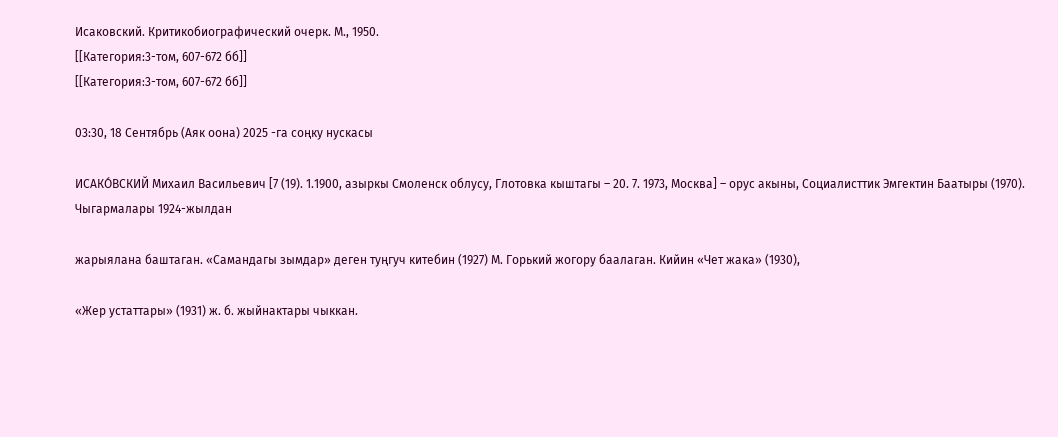Исаковский. Критикобиографический очерк. М., 1950.
[[Категория:3-том, 607-672 бб]]
[[Категория:3-том, 607-672 бб]]

03:30, 18 Сентябрь (Аяк оона) 2025 -га соңку нускасы

ИСАКО́ВСКИЙ Михаил Васильевич [7 (19). 1.1900, азыркы Смоленск облусу, Глотовка кыштагы – 20. 7. 1973, Москва] – орус акыны, Социалисттик Эмгектин Баатыры (1970). Чыгармалары 1924-жылдан

жарыялана баштаган. «Самандагы зымдар» деген туңгуч китебин (1927) М. Горький жогору баалаган. Кийин «Чет жака» (1930),

«Жер устаттары» (1931) ж. б. жыйнактары чыккан.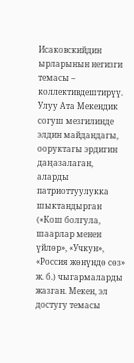Исаковскийдин ырларынын негизги темасы – коллективдештирүү. Улуу Ата Мекендик согуш мезгилинде элдин майдандагы, ооруктагы эрдигин даңазалаган, аларды патриоттуулукка шыктандырган («Кош болгула, шаарлар менен үйлөр», «Учкун», «Россия жөнүндө сөз» ж. б.) чыгармаларды жазган. Мекен, эл достугу темасы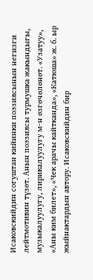Исаковскийдин согуштан кийинки поэзиясынын негизги лейтмотивин түзөт. Анын поэзиясы турмушка жакындыгы, музыкалуулугу, лирикалуулугу м-н өзгөчөлөнөт. «Узатуу», «Аны ким билет», «Чек арачы кайтканда», «Катюша» ж. б. ыр жыйнактардын автору. Исаковскийдин бир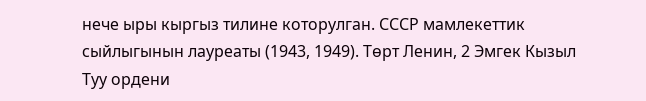нече ыры кыргыз тилине которулган. СССР мамлекеттик сыйлыгынын лауреаты (1943, 1949). Төрт Ленин, 2 Эмгек Кызыл Туу ордени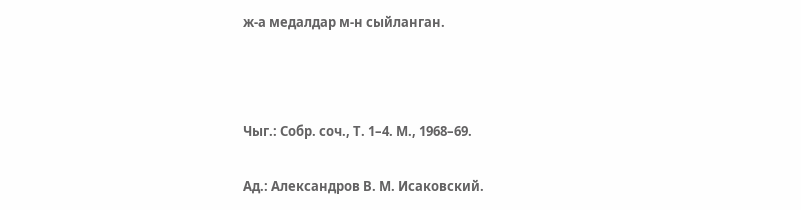ж-а медалдар м-н сыйланган.



Чыг.: Собр. соч., Т. 1–4. М., 1968–69.

Ад.: Александров В. М. Исаковский.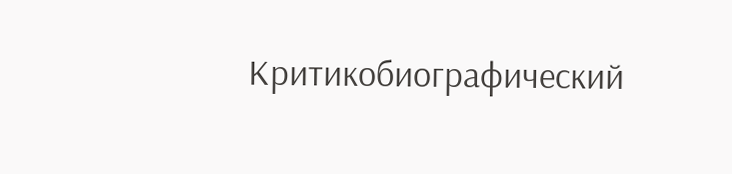Критикобиографический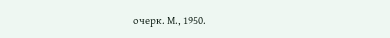очерк. М., 1950.